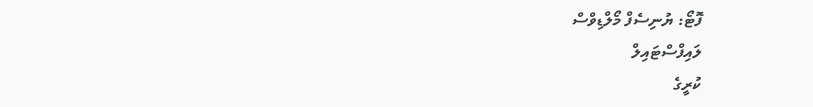ފޮޓޯ: ޔުނިސެފް މޯލްޑިވްސް
ލައިފްސްޓައިލް
ކުރީގެ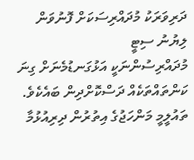ދަރިވަރަކު މުދައްރިސަކަށް ފޮނުވަން ލިޔުނު ސިޓީ
މުދައްރިސުންނަކީ އަޅުގަނޑުމެނަށް ގިނަ ކަންތައްތަކެއް ދަސްކޮށްދިން ބައެކެވެ. ތައުލީމީ މަންހަޖުގެ އިތުރުން ދިރިއުޅުމާ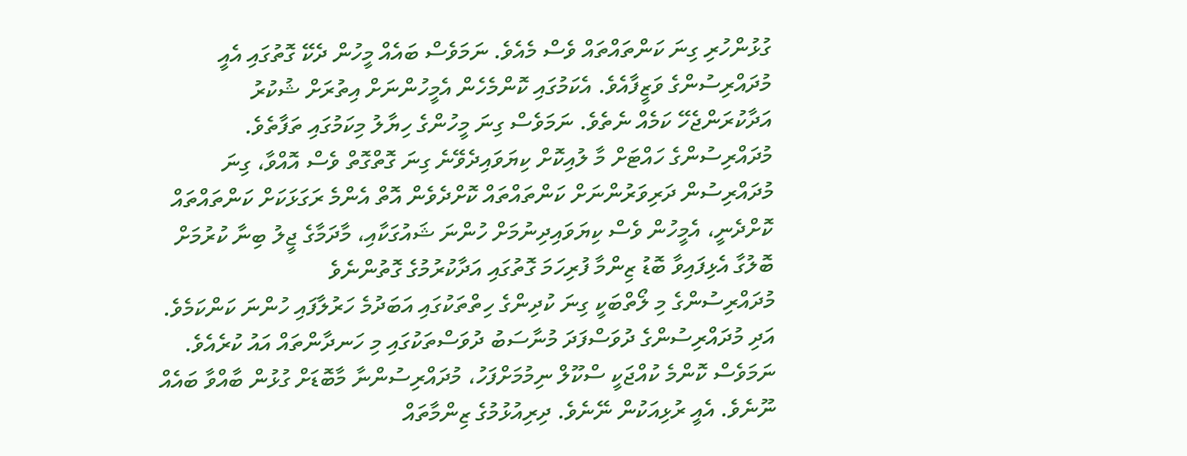ގުޅުންހުރި ގިނަ ކަންތައްތައް ވެސް މެއެވެ. ނަމަވެސް ބައެއް މީހުން ދެކޭ ގޮތުގައި އެއީ މުދައްރިސުންގެ ވަޒީފާއެވެ. އެކަމުގައި ކޮންމެހެން އެމީހުންނަށް އިތުރަށް ޝުކުރު އަދާކުރަންޖެހޭ ކަމެއް ނެތެވެ. ނަމަވެސް ގިނަ މީހުންގެ ހިޔާލު މިކަމުގައި ތަފާތެވެ. މުދައްރިސުންގެ ހައްޓަށް މާ ލުއިކޮށް ކިޔަވައިދެވޭނެ ގިނަ ގޮތްގޮތް ވެސް އޮއްވާ، ގިނަ މުދައްރިސުން ދަރިވަރުންނަށް ކަންތައްތައް ކޮށްދެވެން އޮތް އެންމެ ރަގަޅަކަށް ކަންތައްތައް ކޮށްދެނީ، އެމީހުން ވެސް ކިޔަވައިދިނުމަށް ހުންނަ ޝައުގަކާއި، މާދަމާގެ ޖީލު ބިނާ ކުރުމަށް ބޮލުގާ އެޅިފައިވާ ބޮޑު ޒިންމާ ފުރިހަމަ ގޮތުގައި އަދާކުރުމުގެ ގޮތުންނެވެ
މުދައްރިސުންގެ މި ލޯތްބަކީ ގިނަ ކުދިންގެ ހިތްތަކުގައި އަބަދުމެ ހަރުލާފައި ހުންނަ ކަންކަމެވެ. އަދި މުދައްރިސުންގެ ދުވަސްފަދަ މުނާސަބު ދުވަސްތަކުގައި މި ހަނދާންތައް އައު ކުރެއެވެ. ނަމަވެސް ކޮންމެ ކުއްޖަކީ ސްކޫލް ނިމުމަށްފަހު، މުދައްރިސުންނާ މާބޮޑަށް ގުޅުން ބާއްވާ ބައެއް ނޫނެވެ. އެއީ ރުޅިއަކުން ނޭނެވެ. ދިރިއުޅުމުގެ ޒިންމާތައް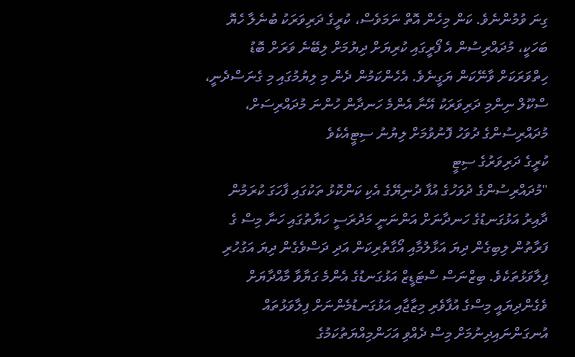ގިނަ ވުމުންނެވެ. ކަން މިހެން އޮތް ނަމަވެސް، ކުރީގެ ދަރިވަރަކު ބުނެލާ ހެޔޮ ބަހަކީ، މުދައްރިސުން އެ ފޯރީގައި ކުރިޔަށް ދިޔުމަށް ލިބޭނެ ވަރަށް ބޮޑު ހިތްވަރަކަށް ވާނޭކަން ޔަގީނެވެ. އެހެންކަމުން ދެން މި ލިޔުމުގައި މި ގެނަސްދެނީ، ސްކޫލް ނިންމި ދަރިވަރަކު އޭނާ އެންމެ ހަނދާން ހުންނަ މުދައްރިސަށް، މުދައްރިސުންގެ ދުވަހު ފޮނުވުމަށް ލިޔުނު ސިޓީއެކެވެ
ކުރީގެ ދަރިވަރުގެ ސިޓީ
"މުދައްރިސުންގެ ދުވަހުގެ އުފާ ދުނިޔޭގެ އެކި ކަންކޮޅު ތަކުގައި ފާހަގަ ކުރަމުން ދާއިރު އަޅުގަނޑުގެ ހަނދާނަށް އަންނަނީ މަދުރަސީ ހަޔާތުގައި ހަނާ މިސް ގެ ފަރާތުން ލިބިގެން ދިޔަ އަޅާލުމާއި އޯގާތެރިކަން އަދި ދަސްވެގެން ދިޔަ އަގުހުރި ފިލާވަޅުތަކެވެ. ބިޒްނަސް ސްޓަޑީޒް އަޅުގަނޑުގެ އެންމެ ގަޔާވާ މާއްދާޔަށް ވެގެންދިޔައީ މިސްގެ އުފާވެރި މިޒާޖާއި އަޅުގަނޑުމެންނަށް ފިލާވަޅުތައް އުނގަންނައިދިނުމަށް މިސް ދެއްވި އަހަންމިއްޔަތުކަމުގެ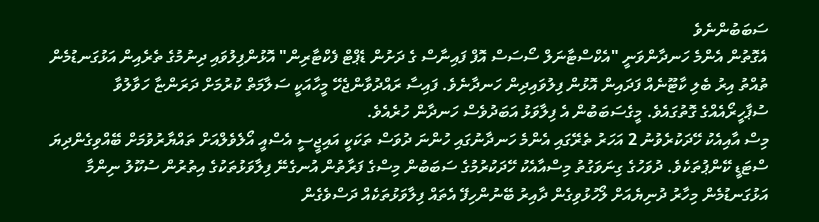ސަބަބުންނެވެ
އެގޮތުން އެންމެ ހަނދާންވަނީ "އެކްސްޓާނަލް ސޯސަސް އޮފް ފައިނާސް ގެ ދަށުން ޑެޕްޓް ފެކްޓާރިން" އޮޅުންފިލުވައި ދިނުމުގެ ތެރެއިން އަޅުގަނޑުމެން ތުއްތު އިރު ބެލި ކާޓޫނެއް ފަދައިން އޮޅުން ފިލުވައިދިން ހަނދާނެވެ. ފައިސާ ރައްދުވާންޖެހޭ މީހާއަކީ ސަލާމަތް ކުރުމަށް ދަރަންޏާ ހަވާލުވާ ސުޕާހީރޯއެއްގެ ގޮތުގައެވެ. މީގެސަބަބުން އެ ފިލާވަޅު އަބަދުވެސް ހަނދާން ހުރެއެވެ.
މިސް އާއިއެކު ހޭދަކުރެވުނު 2 އަހަރު ތެރޭގައި އެންމެ ހަނދާނުގައި ހުންނަ ދުވަސް ތަކަކީ އައިޖީސީ އެސްއީ އޯލެވެލްއަށް ތައްޔާރުވުމަށް ބޭއްވިގެންދިޔަ ސްޓަޑީ ކޭންޕުތަކެވެ. ދުވަހުގެ ގިނަވަގުތު މިސްއާއެކު ހޭދަކުރުމުގެ ސަބަބުން މިސްގެ ފަރާތުން އުނގެނޭ ފިލާވަޅުތަކުގެ އިތުރުން ސުކޫލު ނިންމާ އަޅުގަނޑުމެން މިހާރު ދުނިޔެއަށް ލޯހުޅުވިގެން ދާއިރު ބޭނުންހިފޭ އެތައް ފިލާވަޅުތަކެއް ދަސްވެގެން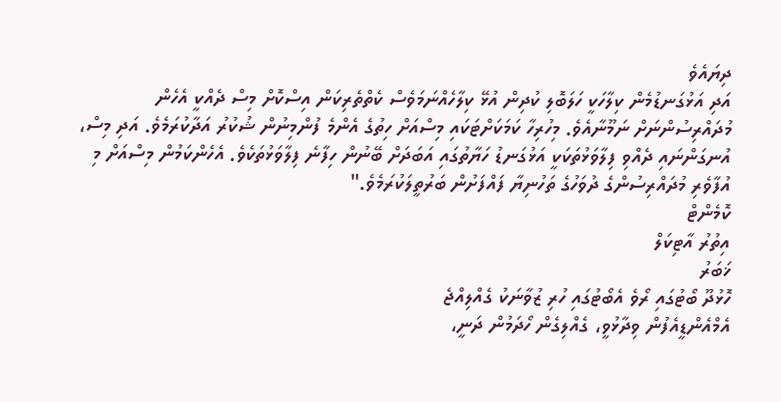ދިޔައެވެ
އަދި އަޅުގަނޑުމެން ކިލާހަކީ ހަލަބޮލި ކުދިން އުޅޭ ކިލާހެއްނަމަވެސް ކެތްތެރިކަން އިސްކޮށް މިސް ދެއްކީ އެހެން މުދައްރިސުންނަށް ނަމޫނާއެވެ. މިހުރިހާ ކަމަކަށްޓަކައި މިސްއަށް ހިތުގެ އެންމެ ފުންމިނުން ޝުކުރު އަދާކުރަމެވެ. އަދި މިސް، އުނގަންނައި ދެއްވި ފިލާވަޅުތަކަކީ އަޅުގަނޑު ހަޔާތުގައި އަބަދަށް ބޭނުން ހިފާނެ ފިލާވަޅުތަކެވެ. އެހެންކަމުން މިސްއަށް މި އުފާވެރި މުދައްރިސުންގެ ދުވަހުގެ ތަހުނިޔާ ފައްފަށުން ބަރުތީލަކުރަމެވެ."
ކޮމެންޓް
އިތުރު އާޓިކަލް
ޚަބަރު
ހޮޅުދޫ ބޯޓުގައި ރޯވެ އެބޯޓުގައި ހުރި ޒުވާނަކު ގެއްލިއްޖެ
އެމްއެންޑީއެފުން ވިދާޅުވީ، ގެއްލިގެން ހޯދަމުން ދަނީ،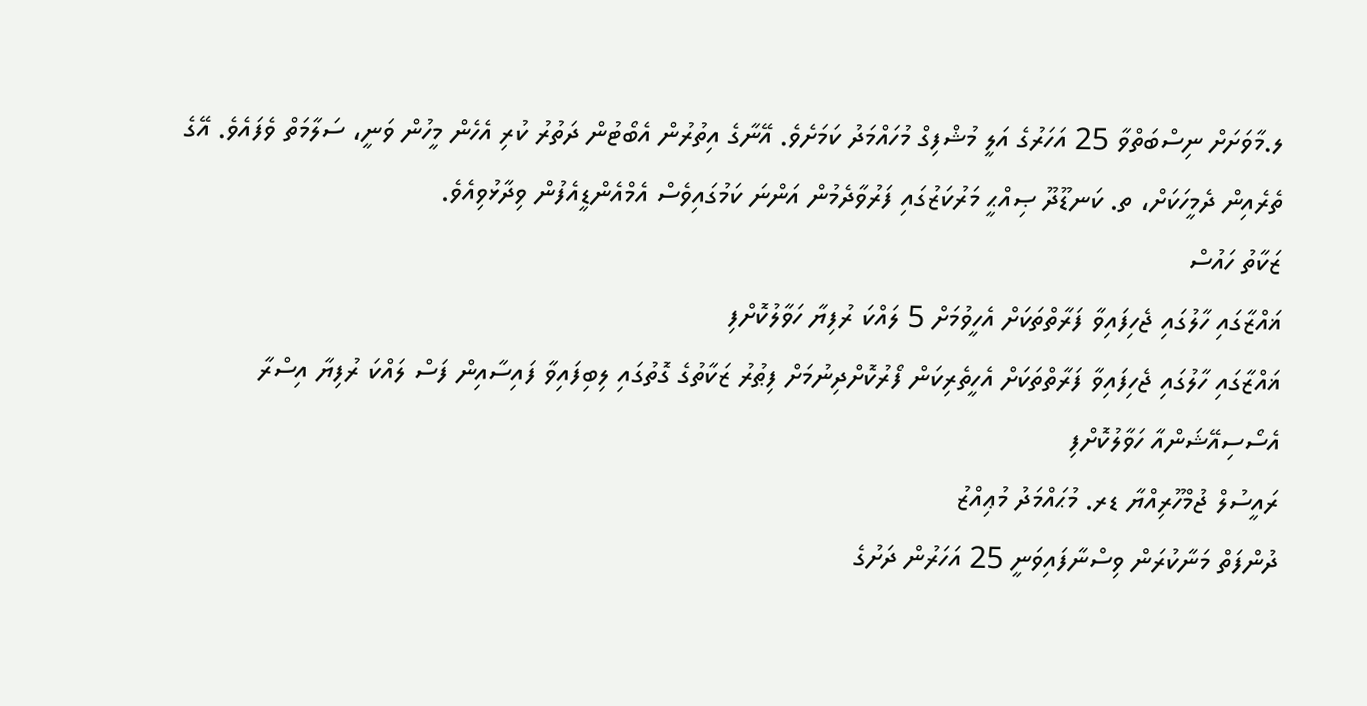ލ.މާވަށަށް ނިސްބަތްވާ 25 އަހަރުގެ އަލީ މުޝްފިގް މުހައްމަދު ކަމަށެވެ. އޭނާގެ އިތުރުން އެބޯޓުން ދަތުރު ކުރި އެހެން މީހުން ވަނީ، ސަލާމަތް ވެފައެވެ. އޭގެ ތެރެއިން ދެމީހަކަށް، ތ. ކަނޑޫދޫ ޞިއްޙީ މަރުކަޒުގައި ފަރުވާދެމުން އަންނަ ކަމުގައިވެސް އެމްއެންޑީއެފުން ވިދާޅުވިއެވެ.
ޒަކާތު ހައުސް
ޣައްޒާގައި ހާލުގައި ޖެހިފައިވާ ފަރާތްތަކަށް އެހީވުމަށް 5 ލައްކަ ރުފިޔާ ހަވާލުކޮށްފި
ޣައްޒާގައި ހާލުގައި ޖެހިފައިވާ ފަރާތްތަކަށް އެހީތެރިކަން ފޯރުކޮށްދިނުމަށް ފިޠުރު ޒަކާތުގެ ގޮތުގައި ލިބިފައިވާ ފައިސާއިން ފަސް ލައްކަ ރުފިޔާ އިސްރާ އެސޯސިއޭޝަންއާ ހަވާލުކޮށްފި
ރައީސުލް ޖުމްހޫރިއްޔާ ޑރ. މުޙައްމަދު މުޢިއްޒު
ދުންފަތް މަނާކުރަން ވިސްނާފައިވަނީ 25 އަހަރުން ދަށުގެ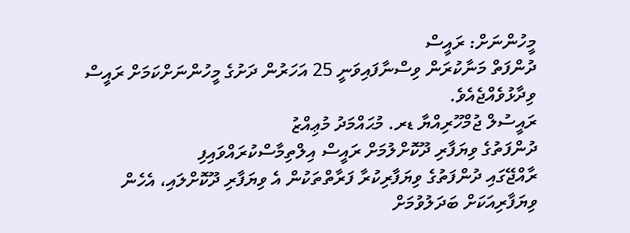މީހުންނަށް: ރައީސް
ދުންފަތް މަނާކުރަން ވިސްނާފައިވަނީ 25 އަހަރުން ދަށުގެ މީހުންނަށްކަމަށް ރައީސް ވިދާޅުވެއްޖެއެވެ.
ރައީސުލް ޖުމްހޫރިއްޔާ ޑރ. މުޙައްމަދު މުޢިއްޒު
ދުންފަތުގެ ވިޔަފާރި ދޫކޮށްލުމަށް ރައީސް އިލްތިމާސްކުރައްވައިފި
ރާއްޖޭގައި ދުންފަތުގެ ވިޔަފާރިކުރާ ފަރާތްތަކުން އެ ވިޔަފާރި ދޫކޮށްލައި، އެހެން ވިޔަފާރިއަކަށް ބަދަލުވުމަށް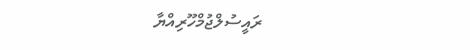ރައީސުލްޖުމްހޫރިއްޔާ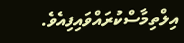އިލްތިމާސްކުރައްވައިފިއެވެ.